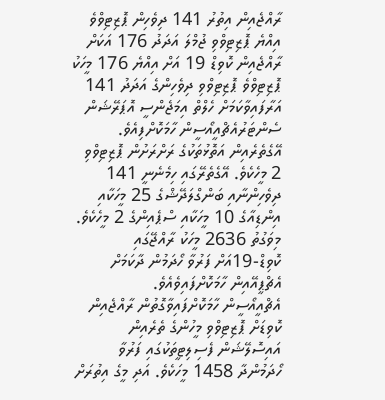ރާއްޖެއިން އިތުރު 141 ދިވެހިން ޕޮޒިޓިވްވެ އިއްޔެ ޕޮޒިޓިވްވި ޖުމްލަ އަދަދު 176 އަކަށް
ރާއްޖެއިން ކޮވިޑް 19 އަށް އިއްޔެ 176 މީހަކު ޕޮޒިޓިވްވެ ޕޮޒިޓިވްވި ދިވެހިންގެ އަދަދު 141 އަރާފައިވާކަމަށް ހެލްތް އިމަޖެންސީ އޮޕަރޭޝަން ސެންޓަރުއެޗްއީއޯސީން ހާމަކޮށްފިއެވެ.
އޭގެތެރެއިން އަތޮޅުތަކުގެ ރަށްރަށުން ޕޮޒިޓިވްވި 2 މީހެކެވެ. އޭގެތެރޭގައި ހިމެނެނީ 141 ދިވެހިންނާއި ބަންގްލަދޭޝްގެ 25 މީހަކާއި އިންޑިއާގެ 10 މީހަކާއި ސްޕެއިންގެ 2 މީހެކެވެ. މިވަގުތު 2636 މީހަކު ރާއްޖޭގައި ކޮވިޑް-19އަށް ފަރުވާ ހޯދަމުން ދާކަމަށް އެޗްޕީއޭއިން ހާމަކޮށްފައިވެއެވެ.
އެޗްއީއޯސީން ހާމަކޮށްފައިވާގޮތުން ރާއްޖެއިން ކޮވިޑަށް ޕޮޒިޓިވްވި މީހުންގެ ތެރެއިން އައިސޮލޭޝަން ފެސިލިޓީތަކުގައި ފަރުވާ ހޯދަމުންދާ 1458 މީހަކެވެ. އަދި މީގެ އިތުރަށް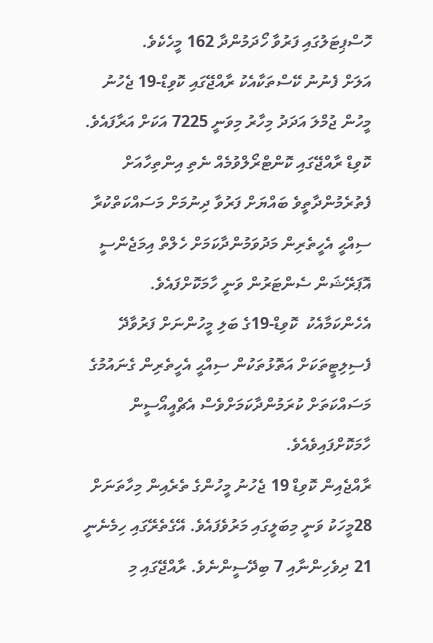ހޮސްޕިޓަލުގައި ފަރުވާ ހޯދަމުންދާ 162 މީހެކެވެ.
އަލަށް ފެނުނު ކޭސްތަކާއެކު ރާއްޖޭގައި ކޮވިޑް-19 ޖެހުނު މީހުން ޖުމްލަ އަދަދު މިހާރު މިވަނީ 7225 އަކަށް އަރާފައެވެ.
ކޮވިޑް ރާއްޖޭގައި ކޮންޓްރޯލްވުމެއް ނެތި އިންތިހާއަށް  ފެތުރެމުންދާތީވެ ބައްޔަށް ފަރުވާ ދިނުމަށް މަސައްކަތްކުރާ ސިއްޙީ އެހީތެރިން މަދުވަމުންދާކަމަށް ހެލްތް އިމަޖެންސީ އޮޕަރޭޝަން ސެންޓަރުން ވަނީ ހާމަކޮށްފައެވެ.
އެހެންކަމާއެކު  ކޮވިޑް-19ގެ ބަލި މީހުންނަށް ފަރުވާދޭ ފެސިލިޓީތަކަށް އަތޮޅުތަކުން ސިއްޙީ އެހީތެރިން ގެނައުމުގެ މަސައްކަތަށް ކުރަމުންދާކަމަށްވެސް އެޗްއީއޯސީން ހާމަކޮށްފައިވެއެވެ.
ރާއްޖެއިން ކޮވިޑް 19 ޖެހުނު މީހުންގެ ތެރެއިން މިހާތަނަށް 28މީހަކު ވަނީ މިބަލީގައި މަރުވެފައެވެ. އޭގެތެރޭގައި ހިމެނެނީ 21 ދިވެހިންނާއި 7 ބިދޭސީންނެވެ. ރާއްޖޭގައި މި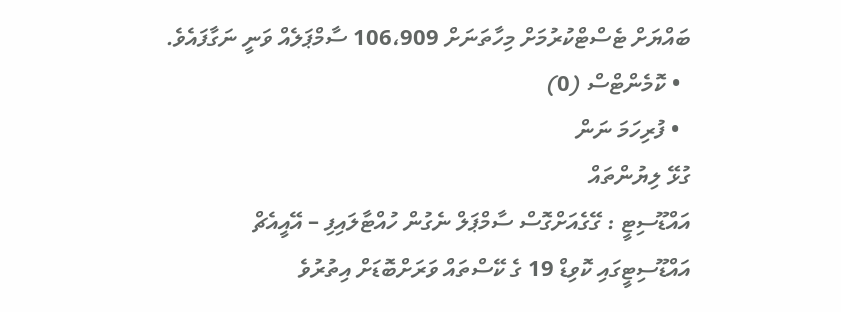ބައްޔަށް ޓެސްޓްކުރުމަށް މިހާތަނަށް 106،909 ސާމްޕަލެއް ވަނީ ނަގާފައެވެ.
  • ކޮމެންޓްސް (0)
  • ފުރިހަމަ ނަން
ގުޅޭ ލިޔުންތައް
އައްޑޫސިޓީ : ގޭގެއަށްގޮސް ސާމްޕަލް ނެގުން ހުއްޓާލައިފި – އޭއީއެޗް
އައްޑޫސިޓީގައި ކޮވިޑް 19 ގެ ކޭސްތައް ވަރަށްބޮޑަށް އިތުރުވެ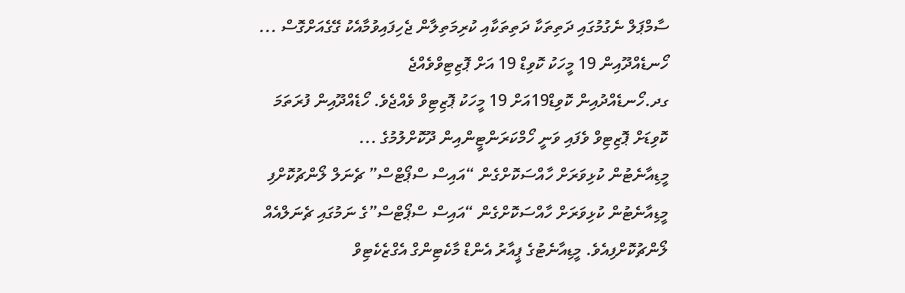ސާމްޕަލް ނެގުމުގައި ދަތިތަކާ ދަތިތަކާއި ކުރިމަތިލާން ޖެހިފައިވުމާއެކު ގޭގެއަށްގޮސް ...
ހޯނޑެއްދޫއިން 19 މީހަކު ކޮވިޑް 19 އަށް ޕޮޒިޓިވްވެއްޖެ
ގދ.ހޯނޑެއްދުއިން ކޮވިޑް19އަށް 19 މީހަކު ޕޮޒިޓިވް ވެއްޖެވެ. ހޯޑެއްދޫއިން ފުރަތަމަ ކޮވިޑަށް ޕޮޒިޓިވް ވެފައި ވަނީ ހޯމްކަރަންޓީންއިން ދޫކޮށްލުމުގެ ...
މީޑިއާނެޓުން ކުޅިވަރަށް ހާއްސަކޮށްގެން “އައިސް ސްޕޯޓްސް” ޗެނަލް ލޯންޗުކޮށްފި
މީޑިއާނެޓުން ކުޅިވަރަށް ހާއްސަކޮށްގެން “އައިސް ސްޕޯޓްސް”ގެ ނަމުގައި ޗެނަލްއެއް ލޯންޗުކޮށްފިއެވެ. މީޑިއާނެޓުގެ ޕީއާރު އެންޑް މާކެޓިންގް އެގްޒެކެޓިވް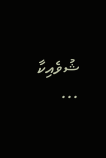ޝުވެއިކާ ...